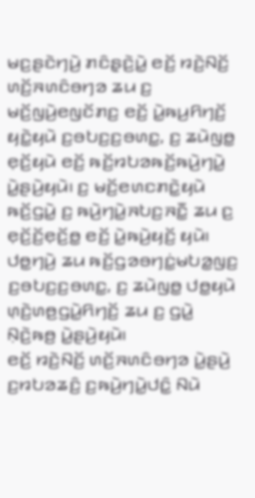ꤗꤢ꤬ꤔꤢꤧꤚꤣꤧ꤬ ꤊꤢꤨꤔ꤫ꤢꤧ꤬ꤣꤧ꤭ ꤕꤢꤩ꤬ ꤙꤢꤧ꤬ꤡꤢꤩ꤬ ꤛꤢꤩ꤬ꤏꤛꤢꤨꤋꤚꤤ ꤘꤣ ꤢ꤬ ꤗꤢꤩ꤬ꤜꤣꤧ꤬ꤕꤜꤢꤩꤊꤢ꤬ ꤕꤢꤩ꤬ ꤣꤧ꤭ꤒꤣ꤬ꤖꤚꤢꤩ꤬ ꤟꤢꤧ꤭ꤟꤣꤧ ꤢ꤬ꤋꤝꤢ꤬ꤢ꤬ꤋꤛꤢ꤭, ꤢ꤬ ꤘꤣꤧꤜꤥ꤭ ꤕ꤫ꤢꤩ꤬ꤟꤣꤧ ꤕꤢꤩ꤬ ꤒꤢꤩ꤬ꤙꤝꤤꤒꤢꤩ꤬ꤒꤣꤧ꤬ꤚꤣꤧ꤭ ꤣꤧ꤭ꤔꤣꤧ꤬ꤟꤣꤧ꤯ ꤢ꤬ ꤗꤢꤩ꤬ꤕꤛꤢꤊꤢꤧ꤭ꤟꤣꤧ ꤒꤢꤩ꤬ꤞꤣꤧ꤭ ꤢ꤬ ꤒꤣꤧ꤬ꤚꤣꤧ꤭ꤏꤝꤢ꤬ꤏꤢꤪ꤭ ꤘꤣ ꤢ꤬ ꤕ꤫ꤢꤩ꤬ꤢꤩ꤬ꤕ꤫ꤢꤩ꤬ꤥ꤭ ꤕꤢꤩ꤬ ꤣꤧ꤭ꤒꤣꤧ꤬ꤟꤢꤩ꤬ ꤟꤣꤧ꤯ ꤓꤥ꤭ꤚꤣꤧ꤬ ꤘꤣ ꤒꤢꤩ꤬ꤞꤤꤋꤚꤢꤦ꤭ꤗꤝꤤ꤭ꤜꤢ꤬ ꤢ꤬ꤋꤝꤢ꤬ꤢ꤬ꤋꤛꤢ꤭, ꤢ꤬ ꤘꤣꤧꤜꤥ꤭ ꤓꤥ꤭ꤟꤣꤧ ꤛ꤫ꤢꤧ꤬ꤛꤥ꤬ꤞꤣꤧ꤭ꤖꤚꤢꤩ꤬ ꤘꤣ ꤢ꤬ ꤞꤣꤧ꤭ ꤡ꤫ꤢꤧ꤬ꤒꤥ꤬ ꤣꤧ꤭ꤔꤣꤧ꤬ꤟꤣꤧ꤯
ꤕꤢꤩ꤬ ꤙꤢꤧ꤬ꤡꤢꤩ꤬ ꤛꤢꤩ꤬ꤏꤛꤢꤨꤋꤚꤤ ꤣꤧ꤭ꤔꤣꤧ꤬ ꤢ꤬ꤙꤝꤤꤘꤢꤨ꤬ ꤢ꤬ꤒꤣꤧ꤬ꤚꤣꤧ꤭ꤓꤢꤨ꤭ ꤡꤣꤧ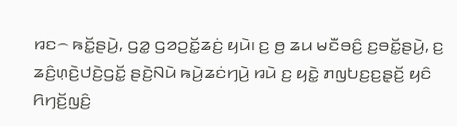ꤙꤢ꤮ ꤒꤢꤩ꤭ꤔꤣꤧ꤬, ꤞꤤ꤭ ꤞꤤꤑꤢꤩ꤭ꤘꤢꤦ꤬ ꤟꤣꤧ꤯ ꤢ꤬ ꤥ꤬ ꤘꤣ ꤗꤢꤪꤋꤢꤨ꤬ ꤢ꤬ꤋꤢꤩ꤭ꤔꤣꤧ꤬, ꤢ꤬ ꤘꤢꤨ꤬ꤛ꤫ꤢꤧ꤬ꤓꤢꤧ꤬ꤞꤢꤩ꤭ ꤔꤢꤧ꤬ꤡꤣꤧ ꤒꤣꤧ꤬ꤘꤢꤦꤚꤣꤧ꤬ ꤙꤣꤧ ꤢ꤬ ꤟꤢꤧ꤭ ꤊꤜꤝꤢ꤬ꤢ꤬ꤔ꤫ꤢꤩ꤬ ꤟꤢꤨ ꤖꤚꤢꤩ꤬ꤜꤢꤨ꤬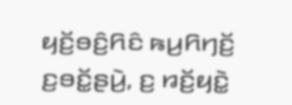ꤟꤢꤩ꤬ꤋꤢꤨ꤬ꤖꤢꤨ ꤒꤣ꤬ꤖꤚꤢꤩ꤬ ꤢ꤬ꤋꤢꤩ꤭ꤔꤣꤧ꤬, ꤢ꤬ ꤙꤢꤩ꤬ꤟꤢꤧ꤭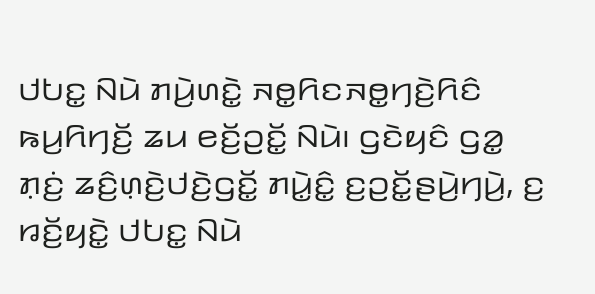ꤓꤝꤢ꤭ ꤡꤣꤧ ꤊꤣꤧ꤬ꤛꤢꤧ꤭ ꤏꤥ꤭ꤖꤢꤏꤥ꤭ꤚꤢꤧ꤬ꤖꤢꤨ ꤒꤣ꤬ꤖꤚꤢꤩ꤬ ꤘꤣ ꤕꤢꤩ꤬ꤑꤢꤩ꤭ ꤡꤣꤧ꤯ ꤞꤢꤧꤟꤢꤨ ꤞꤤ꤭ ꤊ꤫ꤢꤦ꤬ ꤘꤢꤨ꤬ꤛ꤫ꤢꤧ꤬ꤓꤢꤧ꤬ꤞꤢꤩ꤭ ꤊꤣꤧ꤭ꤢꤨ꤭ ꤢ꤬ꤑꤢꤩ꤭ꤔꤣꤧ꤬ꤚꤣꤧ꤬, ꤢ꤬ ꤙꤢꤩ꤬ꤟꤢꤧ꤭ ꤓꤝꤢ꤭ ꤡꤣꤧ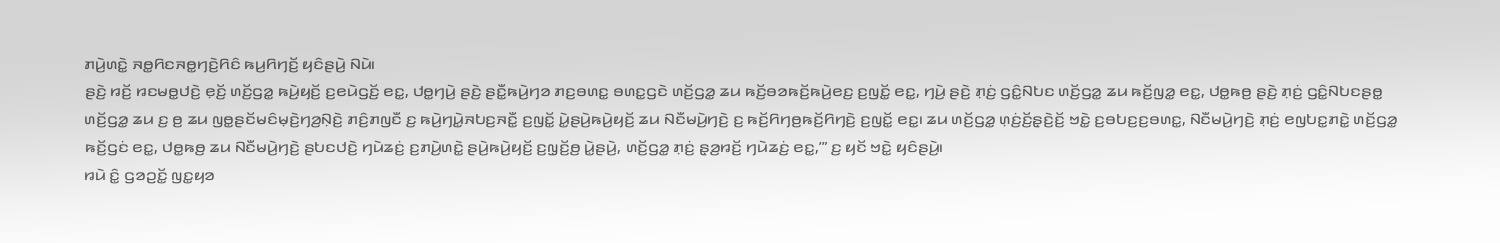ꤊꤣꤧ꤬ꤛꤢꤧ꤭ ꤏꤥ꤭ꤖꤢꤏꤥ꤭ꤚꤢꤧ꤬ꤖꤢꤨ ꤒꤣ꤬ꤖꤚꤢꤩ꤬ ꤟꤢꤨꤔꤣꤧ꤬ ꤡꤣꤧ꤯
ꤔꤢꤧ꤬ ꤙꤢꤩ꤬ ꤙꤢꤗꤥ꤭ꤓꤢꤧ꤬ ꤕ꤫ꤢꤩ꤬ ꤛꤢꤩ꤬ꤞꤤ꤭ ꤒꤣꤧ꤬ꤟꤢꤩ꤬ ꤢ꤬ꤕꤣꤧꤞꤢꤩ꤬ ꤕꤢ꤭, ꤓꤥ꤭ꤚꤣꤧ꤬ ꤔꤢꤧ꤬ ꤔꤢꤪ꤭ꤒꤣꤧ꤬ꤚꤤ ꤊꤢ꤬ꤋꤛꤢ꤭ ꤋꤛꤢ꤭ꤞꤢꤧ ꤛꤢꤩ꤬ꤞꤤ꤭ ꤘꤣ ꤒꤢꤩ꤬ꤋꤤꤒꤢꤩ꤬ꤒꤣꤧ꤬ꤕꤢ꤬ ꤢ꤬ꤜꤢꤩ꤭ ꤕꤢ꤭, ꤚꤣꤧ꤬ ꤔꤢꤧ꤬ ꤊ꤫ꤢꤦ꤬ ꤞꤢꤨ꤭ꤡꤝꤢ ꤛꤢꤩ꤬ꤞꤤ꤭ ꤘꤣ ꤒꤢꤩ꤬ꤜꤤ꤭ ꤕꤢ꤭, ꤓꤥ꤭ꤒꤥ꤬ ꤔꤢꤧ꤬ ꤊ꤫ꤢꤦ꤬ ꤞꤢꤨ꤭ꤡꤝꤢꤔꤥ꤭ ꤛꤢꤩ꤬ꤞꤤ꤭ ꤘꤣ ꤢ꤬ ꤥ꤬ ꤘꤣ ꤜꤥ꤭ꤔꤢꤩꤗꤢꤨꤗ꤫ꤢꤧ꤬ꤚꤤ꤬ꤡ꤫ꤢꤧ꤬ ꤊꤢꤨ꤬ꤊꤜꤢꤪ ꤢ꤬ ꤒꤣꤧ꤬ꤚꤣꤧ꤭ꤏꤝꤢ꤬ꤏꤢꤪ꤭ ꤢ꤬ꤜꤢꤩ꤭ ꤣꤧ꤭ꤔꤣꤧ꤬ꤒꤣꤧ꤬ꤟꤢꤩ꤬ ꤘꤣ ꤡꤢꤪꤗꤣꤧ꤬ꤚꤢꤧ꤬ ꤢ꤬ ꤒꤢꤩ꤬ꤖꤚꤥ꤬ꤒꤢꤩ꤬ꤖꤚꤢꤧ꤬ ꤢ꤬ꤜꤢꤩ꤭ ꤕꤢ꤭꤯ ꤘꤣ ꤛꤢꤩ꤬ꤞꤤ꤭ ꤛ꤫ꤢꤦ꤬ꤢꤩ꤬ꤔ꤫ꤢꤧ꤬ꤢꤩ꤬ ꤠꤢꤧ꤭ ꤢ꤬ꤋꤝꤢ꤬ꤢ꤬ꤋꤛꤢ꤭, ꤡꤢꤪꤗꤣꤧ꤬ꤚꤢꤧ꤬ ꤊ꤫ꤢꤦ꤬ ꤕꤜꤝꤢ꤭ꤊꤢꤧ꤭ ꤛꤢꤩ꤬ꤞꤤ꤭ ꤒꤢꤩ꤬ꤞꤢꤦ ꤕꤢ꤭, ꤓꤥ꤭ꤒꤥ꤬ ꤘꤣ ꤡꤢꤪꤗꤣꤧ꤬ꤚꤢꤧ꤬ ꤔꤝꤢꤓꤢꤧ꤬ ꤚꤣꤧꤘꤢꤦ꤬ ꤢ꤬ꤊꤣꤧ꤬ꤛꤢꤧ꤭ ꤔꤣꤧ꤬ꤒꤣꤧ꤬ꤟꤢꤩ꤬ ꤢ꤬ꤜ꤫ꤢꤩ꤬ꤥ꤬ ꤣꤧ꤭ꤔꤣꤧ꤬, ꤛꤢꤩ꤬ꤞꤤ꤭ ꤊ꤫ꤢꤦ꤬ ꤔ꤫ꤤ꤬ꤙꤢꤩ꤬ ꤚꤣꤧꤘꤢꤦ꤬ ꤕꤢ꤭,’” ꤢ꤬ ꤟꤢꤩ ꤠꤢꤧ꤭ ꤟꤢꤨꤔꤣꤧ꤬꤯
ꤙꤣꤧ ꤢꤨ꤭ ꤞꤤꤑꤢꤩ꤭ ꤜꤢ꤭ꤟꤤ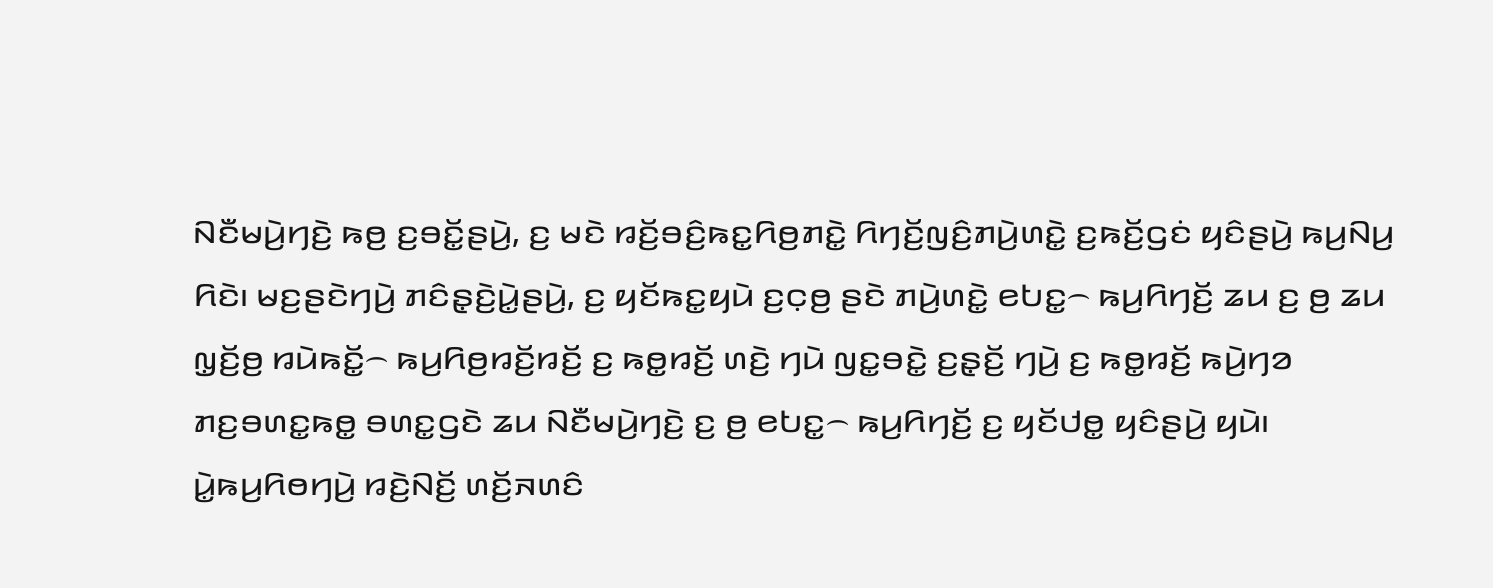ꤡꤢꤪꤗꤣꤧ꤬ꤚꤢꤧ꤬ ꤒꤥ꤬ ꤢ꤬ꤋꤢꤩ꤭ꤔꤣꤧ꤬, ꤢ꤬ ꤗꤢꤧ ꤙꤢꤩ꤬ꤋꤢꤨ꤬ꤒꤢ꤭ꤖꤥ꤬ꤊꤢꤧ꤭ ꤖꤚꤢꤩ꤬ꤜꤢꤨ꤬ꤊꤣꤧ꤬ꤛꤢꤧ꤭ ꤢ꤬ꤒꤢꤩ꤬ꤞꤢꤦ ꤟꤢꤨꤔꤣꤧ꤬ ꤒꤣ꤬ꤡꤣ꤬ ꤖꤢꤧ꤯ ꤗꤢ꤬ꤔꤢꤧꤚꤣꤧ꤬ ꤊꤢꤨꤔ꤫ꤢꤧ꤬ꤣꤧ꤭ꤔꤣꤧ꤬, ꤢ꤬ ꤟꤢꤩꤒꤢ꤭ꤟꤣꤧ ꤢ꤬ꤍ꤫ꤥ꤬ ꤔꤢꤧ ꤊꤣꤧ꤬ꤛꤢꤧ꤭ ꤕꤝꤢ꤭꤮ ꤒꤣ꤬ꤖꤚꤢꤩ꤬ ꤘꤣ ꤢ꤬ ꤥ꤬ ꤘꤣ ꤜ꤫ꤢꤩ꤬ꤥ꤬ ꤙꤣꤧꤒꤢꤩ꤭꤮ ꤒꤣ꤬ꤖꤥ꤬ꤙꤢꤩ꤬ꤙꤢꤩ꤬ ꤢ꤬ ꤒꤥ꤭ꤙꤢꤩ꤬ ꤛꤢꤧ꤬ ꤚꤣꤧ ꤜꤢ꤭ꤋꤢꤧ꤭ ꤢ꤬ꤔ꤫ꤢꤩ꤬ ꤚꤣꤧ꤬ ꤢ꤬ ꤒꤥ꤭ꤙꤢꤩ꤬ ꤒꤣꤧ꤬ꤚꤤ ꤊꤢ꤬ꤋꤛꤢ꤭ꤒꤥ꤭ ꤋꤛꤢ꤭ꤞꤢꤧ ꤘꤣ ꤡꤢꤪꤗꤣꤧ꤬ꤚꤢꤧ꤬ ꤢ꤬ ꤥ꤬ ꤕꤝꤢ꤭꤮ ꤒꤣ꤬ꤖꤚꤢꤩ꤬ ꤢ꤬ ꤟꤢꤩꤓꤥ꤭ ꤟꤢꤨꤔꤣꤧ꤬ ꤟꤣꤧ꤯
ꤣꤧ꤭ꤒꤣ꤬ꤖꤥꤚꤣꤧ꤬ ꤙꤢꤧ꤬ꤡꤢꤩ꤬ ꤛꤢꤩ꤬ꤏꤛꤢꤨ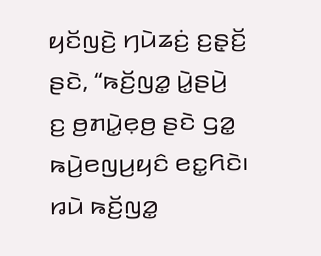ꤟꤢꤩꤜꤢꤧ꤬ ꤚꤣꤧꤘꤢꤦ꤬ ꤢ꤬ꤔ꤫ꤢꤩ꤬ ꤔꤢꤧ, “ꤒꤢꤩ꤬ꤜꤤ꤭ ꤣꤧ꤭ꤔꤣꤧ꤬ ꤢ꤬ ꤥ꤬ꤊꤣꤧ꤭ꤕ꤫ꤥ꤬ ꤔꤢꤧ ꤞꤤ꤭ ꤒꤣꤧ꤬ꤕꤜꤣ꤬ꤟꤢꤨ ꤕꤢ꤭ꤖꤢꤧ꤯ ꤙꤣꤧ ꤒꤢꤩ꤬ꤜꤤ꤭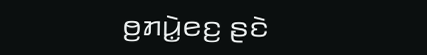ꤥ꤬ꤊꤣꤧ꤭ꤕꤢ꤬ ꤔꤢꤧ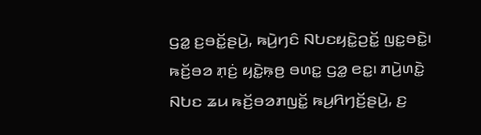ꤞꤤ꤭ ꤢ꤬ꤋꤢꤩ꤭ꤔꤣꤧ꤬, ꤒꤣꤧ꤬ꤚꤢꤨ ꤡꤝꤢꤟꤢꤧ꤭ꤑꤢꤩ꤭ ꤜꤢ꤭ꤋꤢꤧ꤭꤯ ꤒꤢꤩ꤬ꤋꤤ ꤊ꤫ꤢꤦ꤬ ꤟꤢꤧ꤭ꤒ꤫ꤥ꤬ ꤋꤛꤢ꤭ ꤞꤤ꤭ ꤕꤢ꤭꤯ ꤊꤣꤧ꤬ꤛꤢꤧ꤭ ꤡꤝꤢ ꤘꤣ ꤒꤢꤩ꤬ꤋꤤꤊꤜꤢꤩ꤭ ꤒꤣ꤬ꤖꤚꤢꤩ꤬ꤔꤣꤧ꤬, ꤢ꤬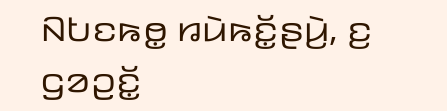ꤡꤝꤢꤒꤥ꤭ ꤙꤣꤧꤒꤢꤩ꤭ꤔꤣꤧ꤬, ꤢ꤬ ꤞꤤꤑꤢꤩ꤭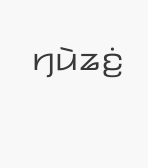ꤚꤣꤧꤘꤢꤦ꤬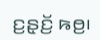ꤢ꤬ꤔ꤫ꤢꤩ꤬ ꤒꤥ꤬꤯